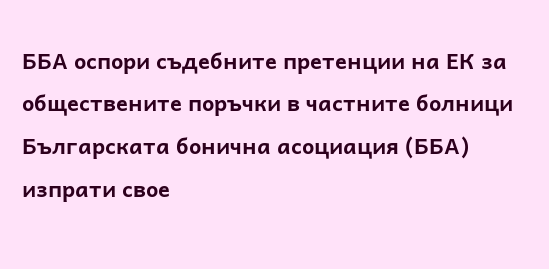ББА оспори съдебните претенции на ЕК за обществените поръчки в частните болници
Българската бонична асоциация (ББА) изпрати свое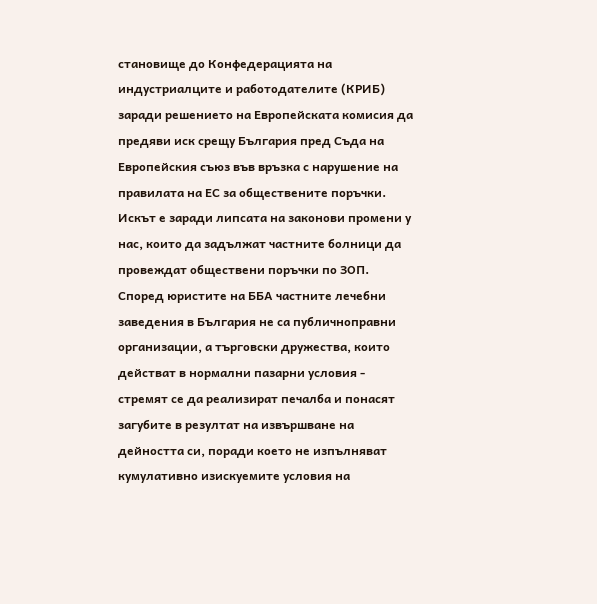становище до Конфедерацията на индустриалците и работодателите (КРИБ) заради решението на Европейската комисия да предяви иск срещу България пред Съда на Европейския съюз във връзка с нарушение на правилата на ЕС за обществените поръчки. Искът е заради липсата на законови промени у нас, които да задължат частните болници да провеждат обществени поръчки по ЗОП.
Според юристите на ББА частните лечебни заведения в България не са публичноправни организации, а търговски дружества, които действат в нормални пазарни условия - стремят се да реализират печалба и понасят загубите в резултат на извършване на дейността си, поради което не изпълняват кумулативно изискуемите условия на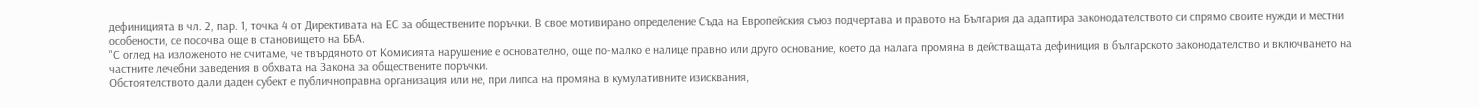дефиницията в чл. 2, пар. 1, точка 4 от Директивата на ЕС за обществените поръчки. В свое мотивирано определение Съда на Европейския съюз подчертава и правото на България да адаптира законодателството си спрямо своите нужди и местни особености, се посочва още в становището на ББА.
"С оглед на изложеното не считаме, че твърдяното от Комисията нарушение е основателно, още по-малко е налице правно или друго основание, което да налага промяна в действащата дефиниция в българското законодателство и включването на частните лечебни заведения в обхвата на Закона за обществените поръчки.
Обстоятелството дали даден субект е публичноправна организация или не, при липса на промяна в кумулативните изисквания,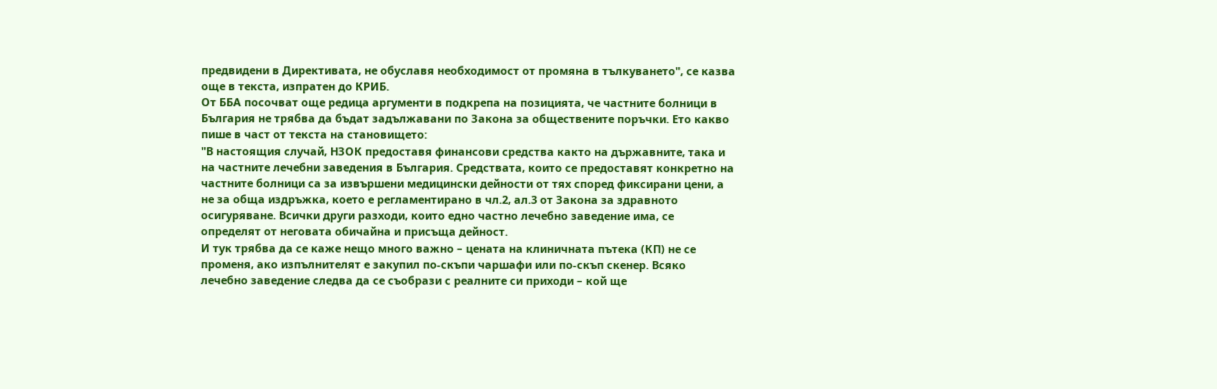предвидени в Директивата, не обуславя необходимост от промяна в тълкуването", се казва още в текста, изпратен до КРИБ.
От ББА посочват още редица аргументи в подкрепа на позицията, че частните болници в България не трябва да бъдат задължавани по Закона за обществените поръчки. Ето какво пише в част от текста на становището:
"В настоящия случай, НЗОК предоставя финансови средства както на държавните, така и на частните лечебни заведения в България. Средствата, които се предоставят конкретно на частните болници са за извършени медицински дейности от тях според фиксирани цени, а не за обща издръжка, което е регламентирано в чл.2, ал.3 от Закона за здравното осигуряване. Всички други разходи, които едно частно лечебно заведение има, се определят от неговата обичайна и присъща дейност.
И тук трябва да се каже нещо много важно – цената на клиничната пътека (КП) не се променя, ако изпълнителят е закупил по-скъпи чаршафи или по-скъп скенер. Всяко лечебно заведение следва да се съобрази с реалните си приходи – кой ще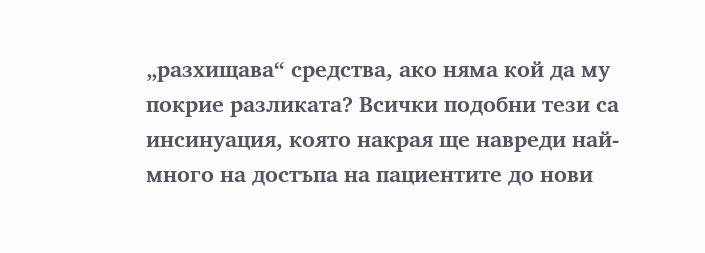„разхищава“ средства, ако няма кой да му покрие разликата? Всички подобни тези са инсинуация, която накрая ще навреди най-много на достъпа на пациентите до нови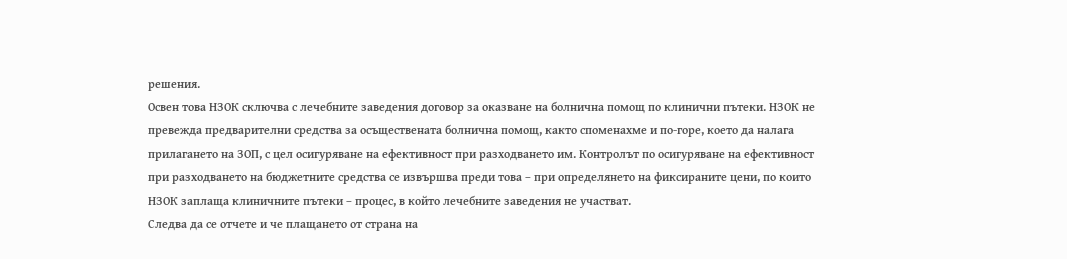решения.
Освен това НЗОК сключва с лечебните заведения договор за оказване на болнична помощ по клинични пътеки. НЗОК не превежда предварителни средства за осъществената болнична помощ, както споменахме и по-горе, което да налага прилагането на ЗОП, с цел осигуряване на ефективност при разходването им. Контролът по осигуряване на ефективност при разходването на бюджетните средства се извършва преди това – при определянето на фиксираните цени, по които НЗОК заплаща клиничните пътеки – процес, в който лечебните заведения не участват.
Следва да се отчете и че плащането от страна на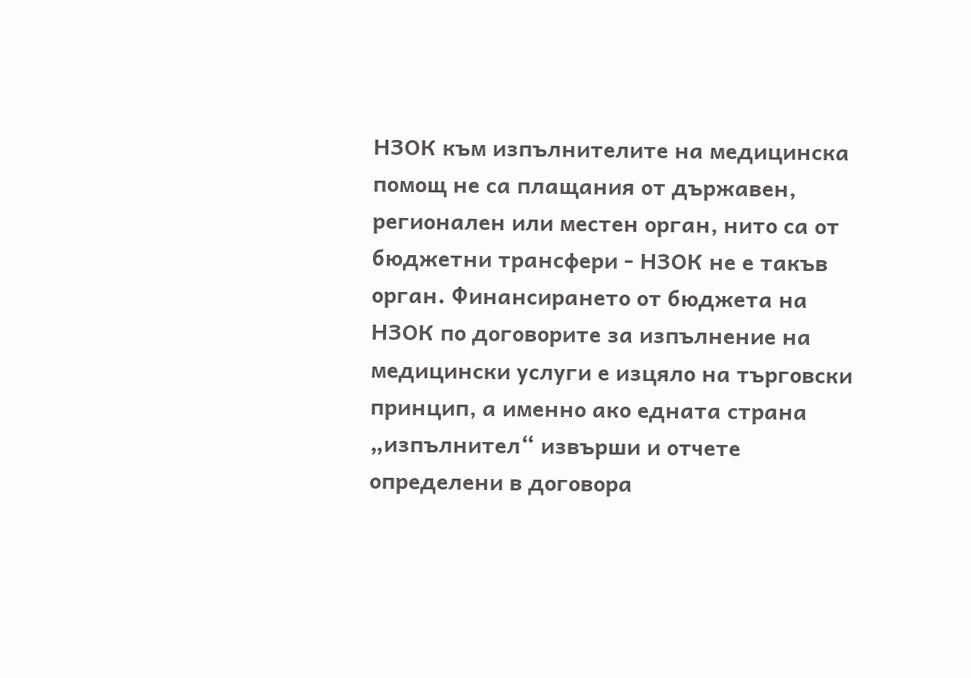НЗОК към изпълнителите на медицинска помощ не са плащания от държавен, регионален или местен орган, нито са от бюджетни трансфери - НЗОК не е такъв орган. Финансирането от бюджета на НЗОК по договорите за изпълнение на медицински услуги е изцяло на търговски принцип, а именно ако едната страна „изпълнител“ извърши и отчете определени в договора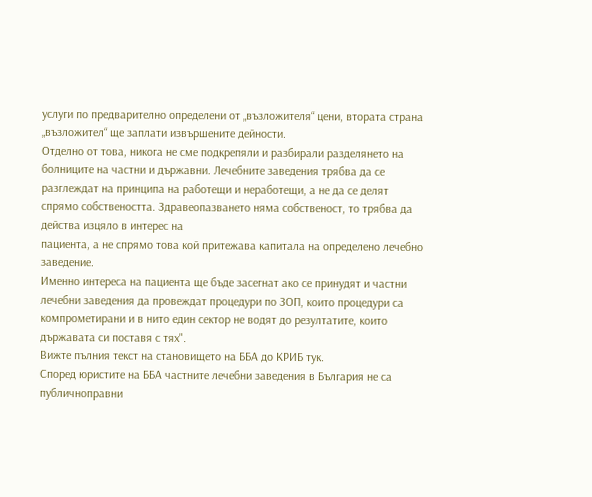услуги по предварително определени от „възложителя“ цени, втората страна „възложител“ ще заплати извършените дейности.
Отделно от това, никога не сме подкрепяли и разбирали разделянето на болниците на частни и държавни. Лечебните заведения трябва да се разглеждат на принципа на работещи и неработещи, а не да се делят спрямо собствеността. Здравеопазването няма собственост, то трябва да действа изцяло в интерес на
пациента, а не спрямо това кой притежава капитала на определено лечебно заведение.
Именно интереса на пациента ще бъде засегнат ако се принудят и частни лечебни заведения да провеждат процедури по ЗОП, които процедури са компрометирани и в нито един сектор не водят до резултатите, които държавата си поставя с тях".
Вижте пълния текст на становището на ББА до КРИБ тук.
Според юристите на ББА частните лечебни заведения в България не са публичноправни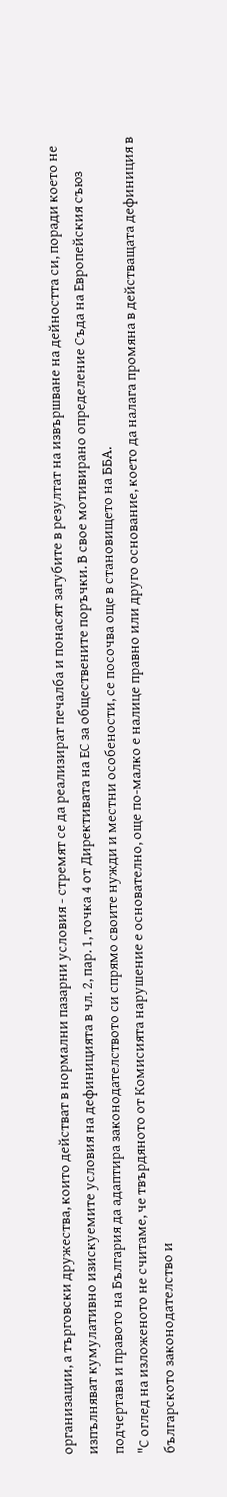организации, а търговски дружества, които действат в нормални пазарни условия - стремят се да реализират печалба и понасят загубите в резултат на извършване на дейността си, поради което не изпълняват кумулативно изискуемите условия на дефиницията в чл. 2, пар. 1, точка 4 от Директивата на ЕС за обществените поръчки. В свое мотивирано определение Съда на Европейския съюз подчертава и правото на България да адаптира законодателството си спрямо своите нужди и местни особености, се посочва още в становището на ББА.
"С оглед на изложеното не считаме, че твърдяното от Комисията нарушение е основателно, още по-малко е налице правно или друго основание, което да налага промяна в действащата дефиниция в българското законодателство и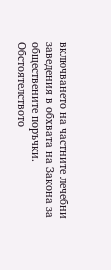включването на частните лечебни заведения в обхвата на Закона за обществените поръчки.
Обстоятелството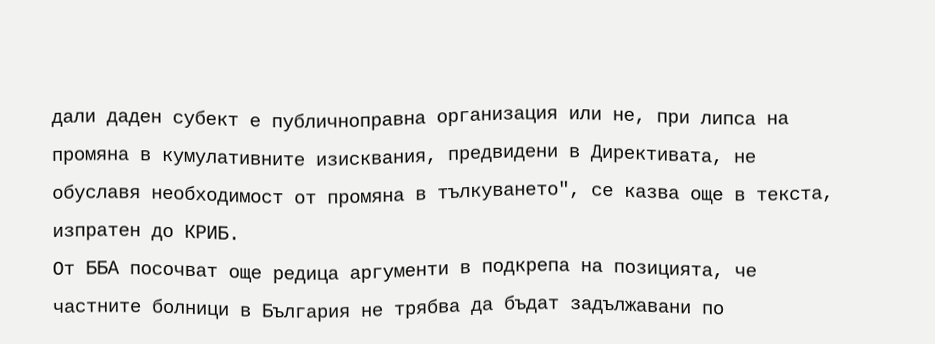дали даден субект е публичноправна организация или не, при липса на промяна в кумулативните изисквания, предвидени в Директивата, не обуславя необходимост от промяна в тълкуването", се казва още в текста, изпратен до КРИБ.
От ББА посочват още редица аргументи в подкрепа на позицията, че частните болници в България не трябва да бъдат задължавани по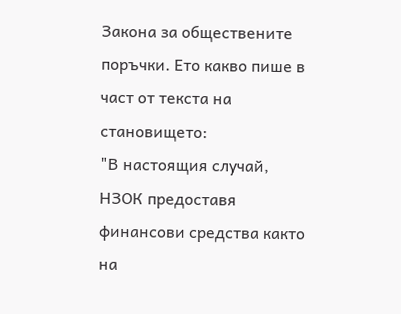Закона за обществените поръчки. Ето какво пише в част от текста на становището:
"В настоящия случай, НЗОК предоставя финансови средства както на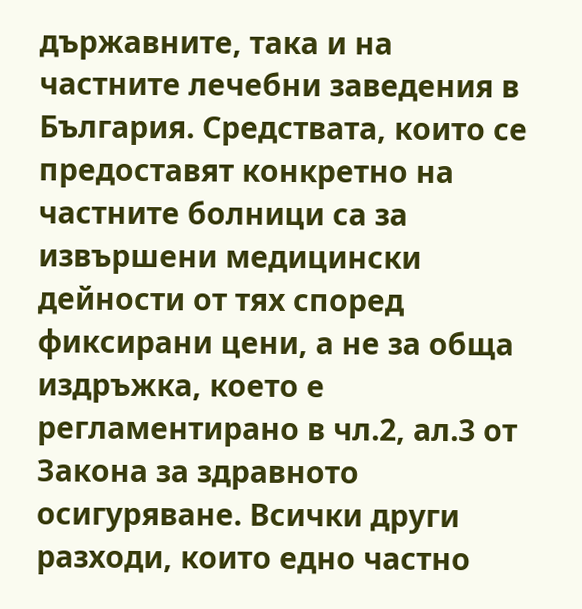държавните, така и на частните лечебни заведения в България. Средствата, които се предоставят конкретно на частните болници са за извършени медицински дейности от тях според фиксирани цени, а не за обща издръжка, което е регламентирано в чл.2, ал.3 от Закона за здравното осигуряване. Всички други разходи, които едно частно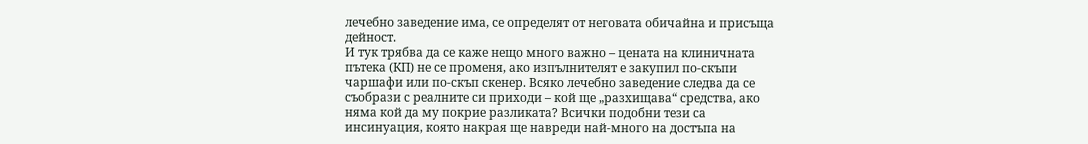лечебно заведение има, се определят от неговата обичайна и присъща дейност.
И тук трябва да се каже нещо много важно – цената на клиничната пътека (КП) не се променя, ако изпълнителят е закупил по-скъпи чаршафи или по-скъп скенер. Всяко лечебно заведение следва да се съобрази с реалните си приходи – кой ще „разхищава“ средства, ако няма кой да му покрие разликата? Всички подобни тези са инсинуация, която накрая ще навреди най-много на достъпа на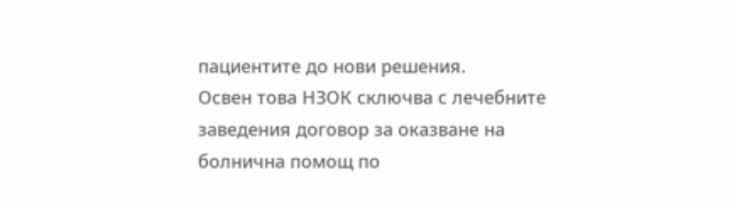пациентите до нови решения.
Освен това НЗОК сключва с лечебните заведения договор за оказване на болнична помощ по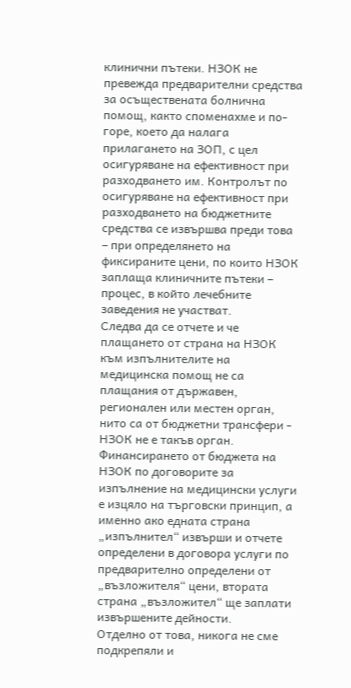клинични пътеки. НЗОК не превежда предварителни средства за осъществената болнична помощ, както споменахме и по-горе, което да налага прилагането на ЗОП, с цел осигуряване на ефективност при разходването им. Контролът по осигуряване на ефективност при разходването на бюджетните средства се извършва преди това – при определянето на фиксираните цени, по които НЗОК заплаща клиничните пътеки – процес, в който лечебните заведения не участват.
Следва да се отчете и че плащането от страна на НЗОК към изпълнителите на медицинска помощ не са плащания от държавен, регионален или местен орган, нито са от бюджетни трансфери - НЗОК не е такъв орган. Финансирането от бюджета на НЗОК по договорите за изпълнение на медицински услуги е изцяло на търговски принцип, а именно ако едната страна „изпълнител“ извърши и отчете определени в договора услуги по предварително определени от „възложителя“ цени, втората страна „възложител“ ще заплати извършените дейности.
Отделно от това, никога не сме подкрепяли и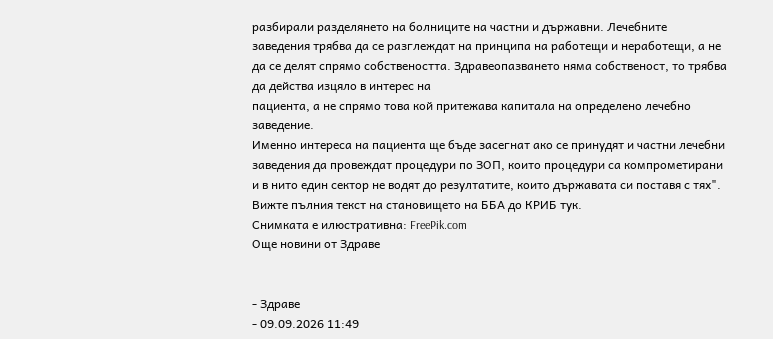разбирали разделянето на болниците на частни и държавни. Лечебните заведения трябва да се разглеждат на принципа на работещи и неработещи, а не да се делят спрямо собствеността. Здравеопазването няма собственост, то трябва да действа изцяло в интерес на
пациента, а не спрямо това кой притежава капитала на определено лечебно заведение.
Именно интереса на пациента ще бъде засегнат ако се принудят и частни лечебни заведения да провеждат процедури по ЗОП, които процедури са компрометирани и в нито един сектор не водят до резултатите, които държавата си поставя с тях".
Вижте пълния текст на становището на ББА до КРИБ тук.
Снимката е илюстративна: FreePik.com
Още новини от Здраве


- Здраве
- 09.09.2026 11:49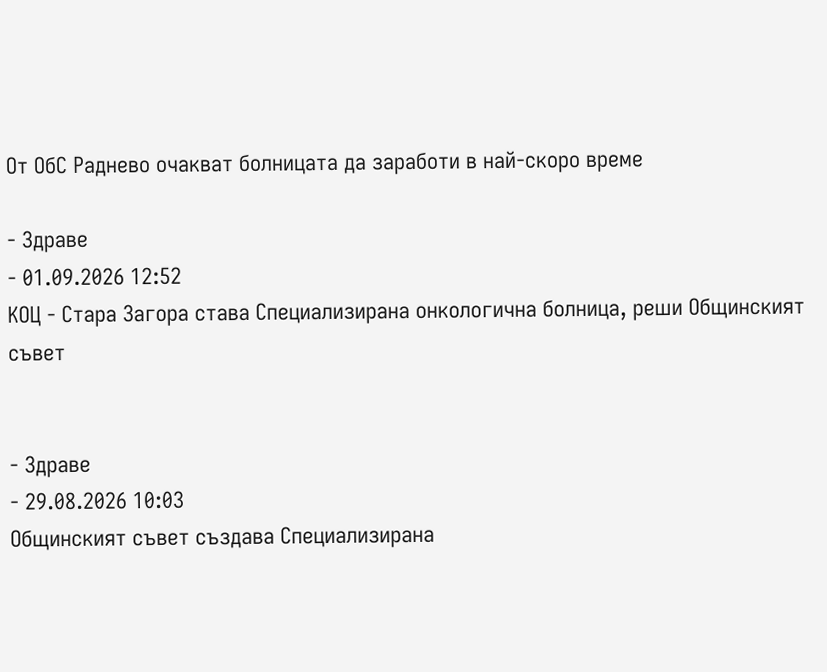От ОбС Раднево очакват болницата да заработи в най-скоро време

- Здраве
- 01.09.2026 12:52
КОЦ - Стара Загора става Специализирана онкологична болница, реши Общинският съвет


- Здраве
- 29.08.2026 10:03
Общинският съвет създава Специализирана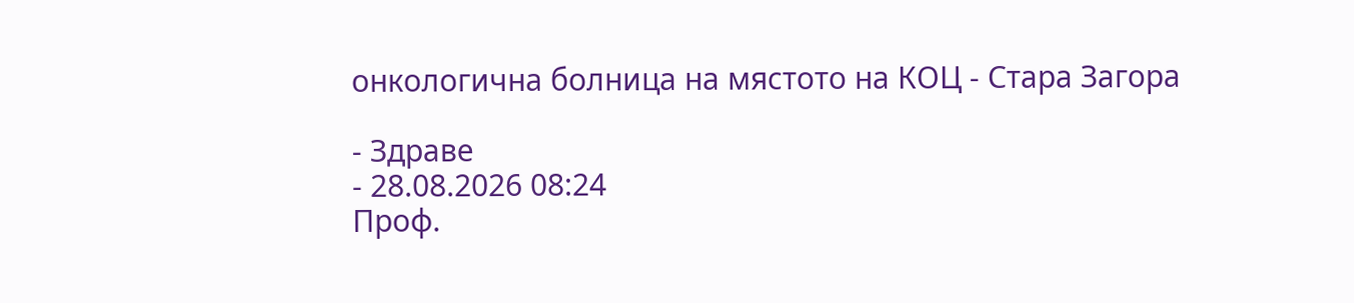онкологична болница на мястото на КОЦ - Стара Загора

- Здраве
- 28.08.2026 08:24
Проф.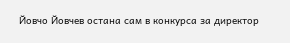Йовчо Йовчев остана сам в конкурса за директор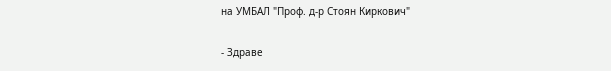на УМБАЛ "Проф. д-р Стоян Киркович"

- Здраве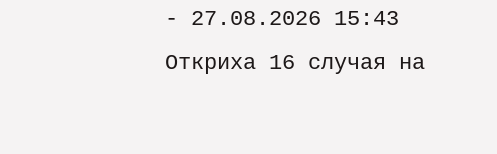- 27.08.2026 15:43
Откриха 16 случая на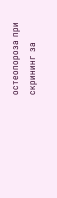остеопороза при скрининг за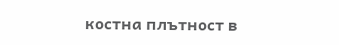костна плътност в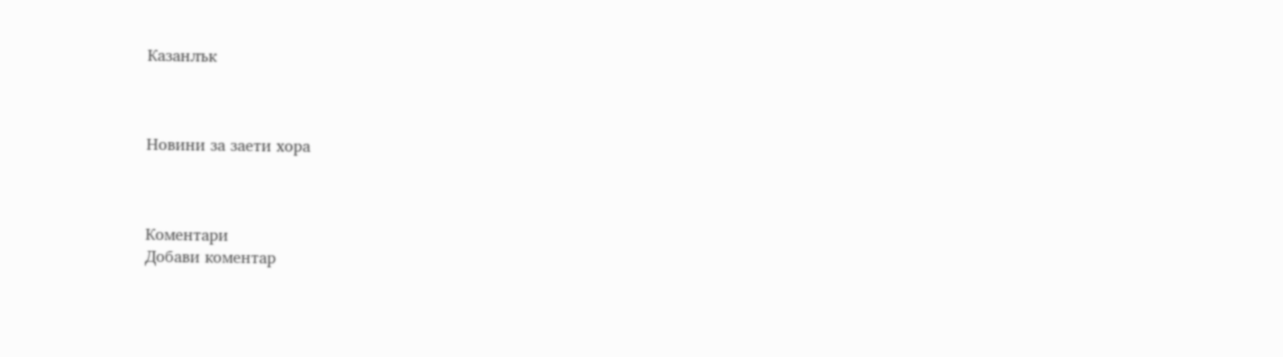Казанлък



Новини за заети хора



Коментари
Добави коментар